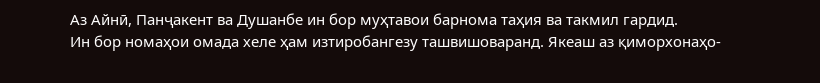Аз Айнӣ, Панҷакент ва Душанбе ин бор муҳтавои барнома таҳия ва такмил гардид.
Ин бор номаҳои омада хеле ҳам изтиробангезу ташвишоваранд. Якеаш аз қиморхонаҳо-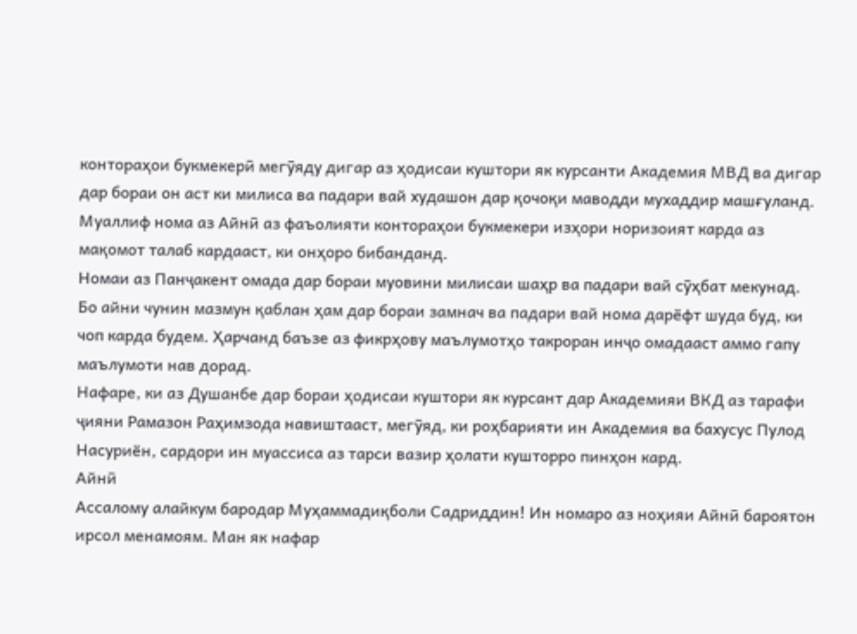контораҳои букмекерӣ мегӯяду дигар аз ҳодисаи куштори як курсанти Академия МВД ва дигар дар бораи он аст ки милиса ва падари вай худашон дар қочоқи маводди мухаддир машғуланд.
Муаллиф нома аз Айнӣ аз фаъолияти контораҳои букмекери изҳори норизоият карда аз мақомот талаб кардааст, ки онҳоро бибанданд.
Номаи аз Панҷакент омада дар бораи муовини милисаи шаҳр ва падари вай сӯҳбат мекунад. Бо айни чунин мазмун қаблан ҳам дар бораи замнач ва падари вай нома дарёфт шуда буд, ки чоп карда будем. Ҳарчанд баъзе аз фикрҳову маълумотҳо такроран инҷо омадааст аммо гапу маълумоти нав дорад.
Нафаре, ки аз Душанбе дар бораи ҳодисаи куштори як курсант дар Академияи ВКД аз тарафи ҷияни Рамазон Раҳимзода навиштааст, мегӯяд, ки роҳбарияти ин Академия ва бахусус Пулод Насуриён, сардори ин муассиса аз тарси вазир ҳолати кушторро пинҳон кард.
Айнӣ
Ассалому алайкум бародар Муҳаммадиқболи Садриддин! Ин номаро аз ноҳияи Айнӣ бароятон ирсол менамоям. Ман як нафар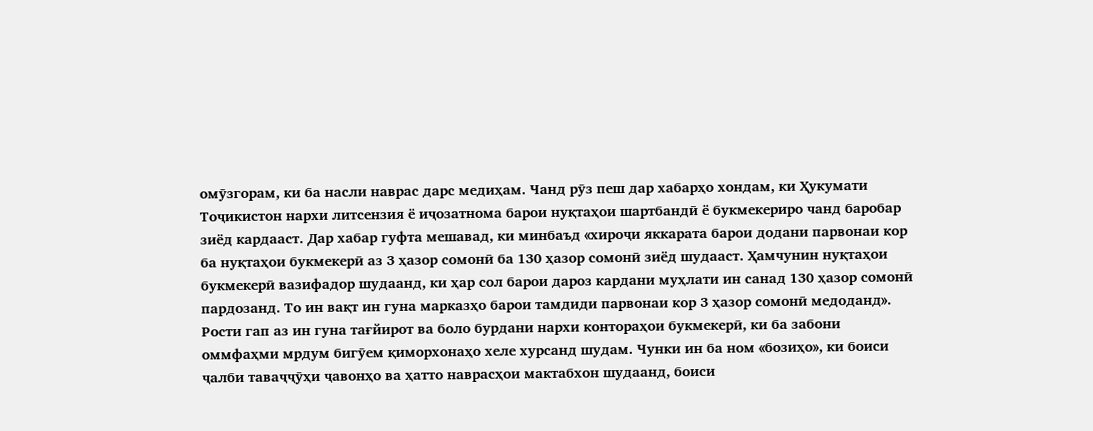омӯзгорам, ки ба насли наврас дарс медиҳам. Чанд рӯз пеш дар хабарҳо хондам, ки Ҳукумати Тоҷикистон нархи литсензия ё иҷозатнома барои нуқтаҳои шартбандӣ ё букмекериро чанд баробар зиёд кардааст. Дар хабар гуфта мешавад, ки минбаъд «хироҷи яккарата барои додани парвонаи кор ба нуқтаҳои букмекерӣ аз 3 ҳазор сомонӣ ба 130 ҳазор сомонӣ зиёд шудааст. Ҳамчунин нуқтаҳои букмекерӣ вазифадор шудаанд, ки ҳар сол барои дароз кардани муҳлати ин санад 130 ҳазор сомонӣ пардозанд. То ин вақт ин гуна марказҳо барои тамдиди парвонаи кор 3 ҳазор сомонӣ медоданд».
Рости гап аз ин гуна тағйирот ва боло бурдани нархи контораҳои букмекерӣ, ки ба забони оммфаҳми мрдум бигӯем қиморхонаҳо хеле хурсанд шудам. Чунки ин ба ном «бозиҳо», ки боиси ҷалби таваҷҷӯҳи ҷавонҳо ва ҳатто наврасҳои мактабхон шудаанд, боиси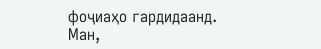фоҷиаҳо гардидаанд.
Ман,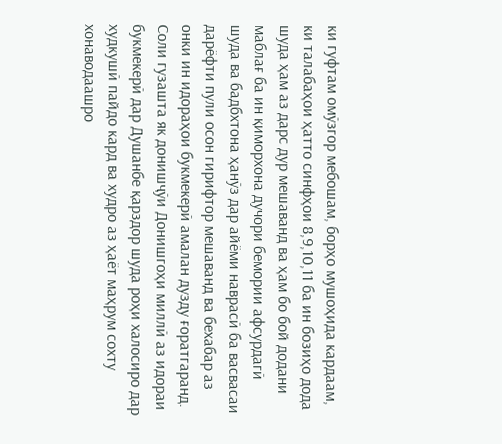ки гуфтам омӯзгор мебошам, борҳо мушоҳида кардаам, ки талабаҳои ҳатто синфҳои 8,9,10,11 ба ин бозиҳо дода шуда ҳам аз дарс дур мешаванд ва ҳам бо бой додани маблағ ба ин қиморхона дучори бемории афсурдагӣ шуда ва бадбхтона ҳанӯз дар айёми наврасӣ ба васвасаи дарёфти пули осон гирифтор мешаванд ва бехабар аз онки ин идораҳои букмекерӣ амалан дузду ғоратгаранд.
Соли гузашта як донишҷӯи Донишгоҳи миллӣ аз идораи букмекерӣ дар Душанбе қарздор шуда роҳи халосиро дар худкушӣ пайдо кард ва худро аз ҳаёт маҳрум сохту хонаводаашро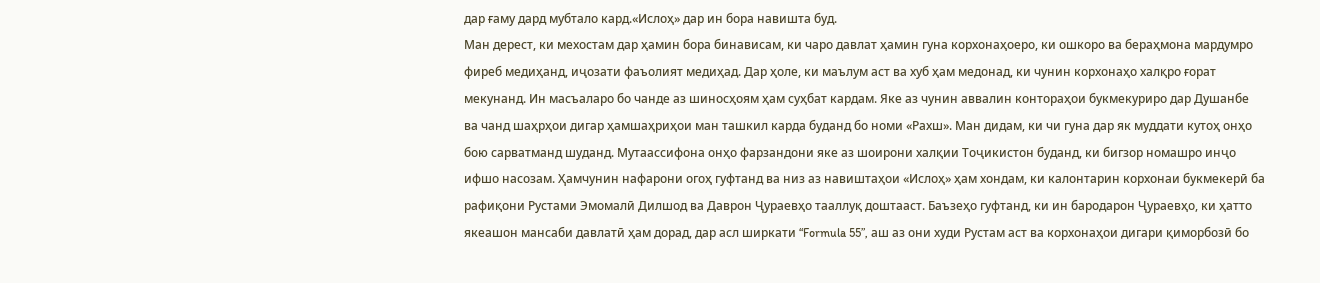дар ғаму дард мубтало кард.«Ислоҳ» дар ин бора навишта буд.
Ман дерест, ки мехостам дар ҳамин бора бинависам, ки чаро давлат ҳамин гуна корхонаҳоеро, ки ошкоро ва бераҳмона мардумро фиреб медиҳанд, иҷозати фаъолият медиҳад. Дар ҳоле, ки маълум аст ва хуб ҳам медонад, ки чунин корхонаҳо халқро ғорат мекунанд. Ин масъаларо бо чанде аз шиносҳоям ҳам суҳбат кардам. Яке аз чунин аввалин контораҳои букмекуриро дар Душанбе ва чанд шаҳрҳои дигар ҳамшаҳриҳои ман ташкил карда буданд бо номи «Рахш». Ман дидам, ки чи гуна дар як муддати кутоҳ онҳо бою сарватманд шуданд. Мутаассифона онҳо фарзандони яке аз шоирони халқии Тоҷикистон буданд, ки бигзор номашро инҷо ифшо насозам. Ҳамчунин нафарони огоҳ гуфтанд ва низ аз навиштаҳои «Ислоҳ» ҳам хондам, ки калонтарин корхонаи букмекерӣ ба рафиқони Рустами Эмомалӣ Дилшод ва Даврон Ҷураевҳо тааллуқ доштааст. Баъзеҳо гуфтанд, ки ин бародарон Ҷураевҳо, ки ҳатто якеашон мансаби давлатӣ ҳам дорад, дар асл ширкати “Formula 55”, аш аз они худи Рустам аст ва корхонаҳои дигари қиморбозӣ бо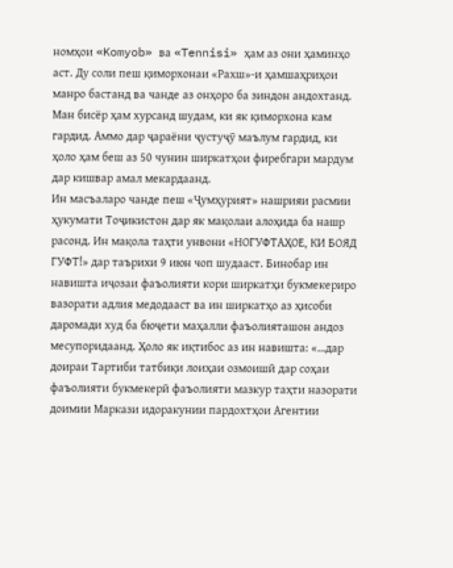номҳои «Komyob» ва «Tennisi» ҳам аз они ҳаминҳо аст. Ду соли пеш қиморхонаи «Рахш»-и ҳамшаҳриҳои манро бастанд ва чанде аз онҳоро ба зиндон андохтанд. Ман бисёр ҳам хурсанд шудам, ки як қиморхона кам гардид. Аммо дар ҷараёни ҷустуҷӯ маълум гардид, ки ҳоло ҳам беш аз 50 чунин ширкатҳои фиребгари мардум дар кишвар амал мекардаанд.
Ин масъаларо чанде пеш «Ҷумҳурият» нашрияи расмии ҳукумати Тоҷикистон дар як мақолаи алоҳида ба нашр расонд. Ин мақола таҳти унвони «НОГУФТАҲОЕ, КИ БОЯД ГУФТ!» дар таърихи 9 июн чоп шудааст. Бинобар ин навишта иҷозаи фаъолияти кори ширкатҳи букмекериро вазорати адлия медодааст ва ин ширкатҳо аз ҳисоби даромади худ ба бюҷети маҳалли фаъолияташон андоз месупоридаанд. Ҳоло як иқтибос аз ин навишта: «…дар доираи Тартиби татбиқи лоиҳаи озмоишӣ дар соҳаи фаъолияти букмекерӣ фаъолияти мазкур таҳти назорати доимии Маркази идоракунии пардохтҳои Агентии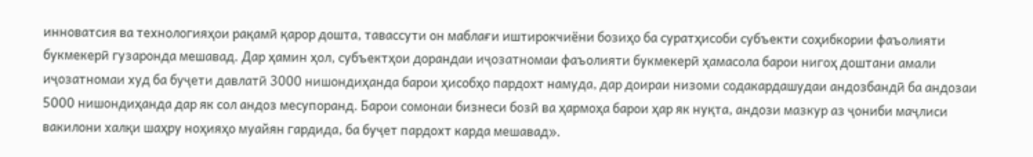инноватсия ва технологияҳои рақамӣ қарор дошта, тавассути он маблағи иштирокчиёни бозиҳо ба суратҳисоби субъекти соҳибкории фаъолияти букмекерӣ гузаронда мешавад. Дар ҳамин ҳол, субъектҳои дорандаи иҷозатномаи фаъолияти букмекерӣ ҳамасола барои нигоҳ доштани амали иҷозатномаи худ ба буҷети давлатӣ 3000 нишондиҳанда барои ҳисобҳо пардохт намуда, дар доираи низоми содакардашудаи андозбандӣ ба андозаи 5000 нишондиҳанда дар як сол андоз месупоранд. Барои сомонаи бизнеси бозӣ ва ҳармоҳа барои ҳар як нуқта, андози мазкур аз ҷониби маҷлиси вакилони халқи шаҳру ноҳияҳо муайян гардида, ба буҷет пардохт карда мешавад».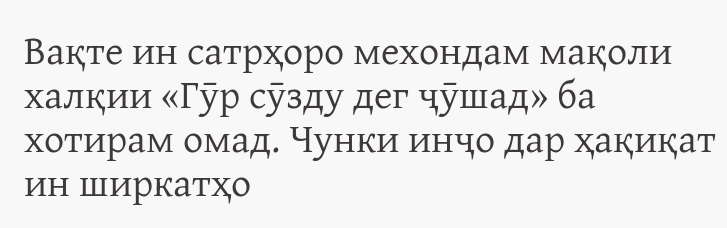Вақте ин сатрҳоро мехондам мақоли халқии «Гӯр сӯзду дег ҷӯшад» ба хотирам омад. Чунки инҷо дар ҳақиқат ин ширкатҳо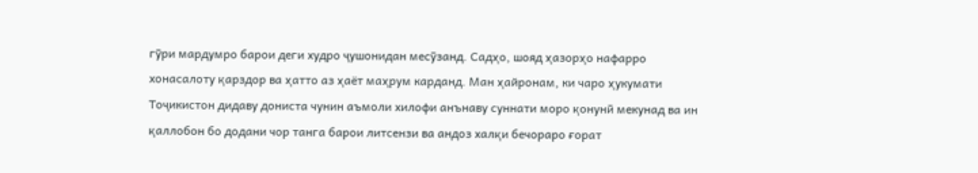гӯри мардумро барои деги худро ҷушонидан месӯзанд. Садҳо, шояд ҳазорҳо нафарро хонасалоту қарздор ва ҳатто аз ҳаёт маҳрум карданд. Ман ҳайронам, ки чаро ҳукумати Тоҷикистон дидаву дониста чунин аъмоли хилофи анънаву суннати моро қонунӣ мекунад ва ин қаллобон бо додани чор танга барои литсензи ва андоз халқи бечораро ғорат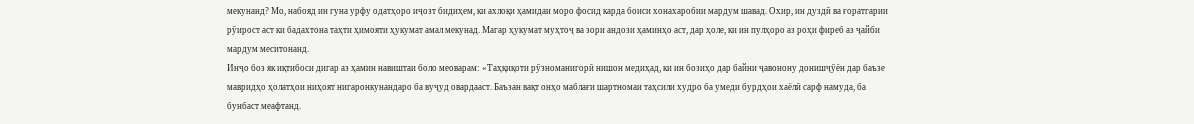мекунанд? Мо, набояд ин гуна урфу одатҳоро иҷозт бидиҳем, ки ахлоқи ҳамидаи моро фосид карда боиси хонахаробии мардум шавад. Охир, ин дуздӣ ва ғоратгарии рӯирост аст ки бадахтона таҳти ҳимояти ҳукумат амал мекунад. Магар ҳукумат муҳтоҷ ва зори андози ҳаминҳо аст, дар ҳоле, ки ин пулҳоро аз роҳи фиреб аз ҷайби мардум меситонанд.
Инҷо боз як иқтибоси дигар аз ҳамин навиштаи боло меоварам: «Таҳқиқоти рӯзноманигорӣ нишон медиҳад, ки ин бозиҳо дар байни ҷавонону донишҷӯён дар баъзе мавридҳо ҳолатҳои ниҳоят нигаронкунандаро ба вуҷуд овардааст. Баъзан вақт онҳо маблағи шартномаи таҳсили худро ба умеди бурдҳои хаёлӣ сарф намуда, ба бунбаст меафтанд.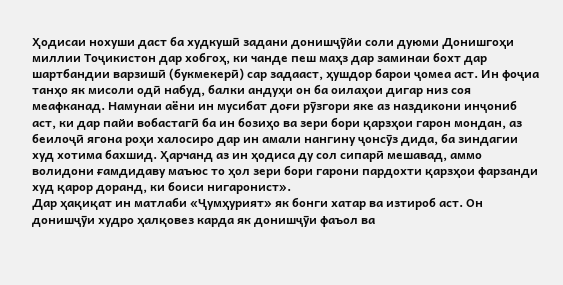Ҳодисаи нохуши даст ба худкушӣ задани донишҷӯйи соли дуюми Донишгоҳи миллии Тоҷикистон дар хобгоҳ, ки чанде пеш маҳз дар заминаи бохт дар шартбандии варзишӣ (букмекерӣ) сар задааст, ҳушдор барои ҷомеа аст. Ин фоҷиа танҳо як мисоли одӣ набуд, балки андуҳи он ба оилаҳои дигар низ соя меафканад. Намунаи аёни ин мусибат доғи рӯзгори яке аз наздикони инҷониб аст, ки дар пайи вобастагӣ ба ин бозиҳо ва зери бори қарзҳои гарон мондан, аз беилоҷӣ ягона роҳи халосиро дар ин амали нангину ҷонсӯз дида, ба зиндагии худ хотима бахшид. Ҳарчанд аз ин ҳодиса ду сол сипарӣ мешавад, аммо волидони ғамдидаву маъюс то ҳол зери бори гарони пардохти қарзҳои фарзанди худ қарор доранд, ки боиси нигаронист».
Дар ҳақиқат ин матлаби «Ҷумҳурият» як бонги хатар ва изтироб аст. Он донишҷӯи худро ҳалқовез карда як донишҷӯи фаъол ва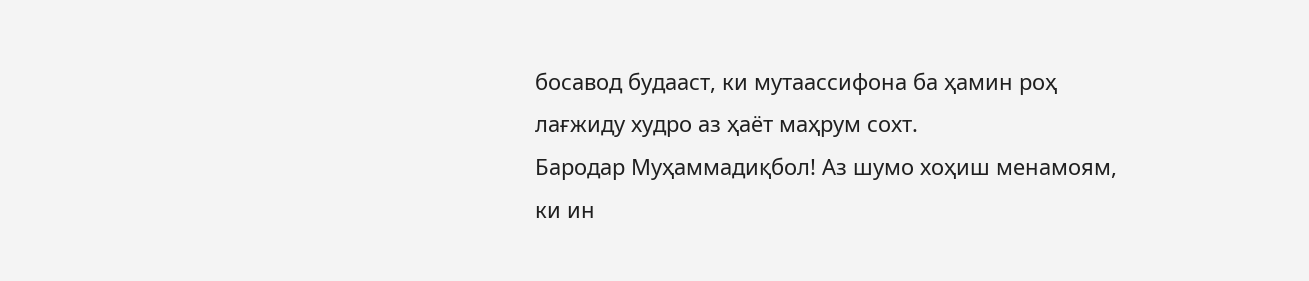босавод будааст, ки мутаассифона ба ҳамин роҳ лағжиду худро аз ҳаёт маҳрум сохт.
Бародар Муҳаммадиқбол! Аз шумо хоҳиш менамоям, ки ин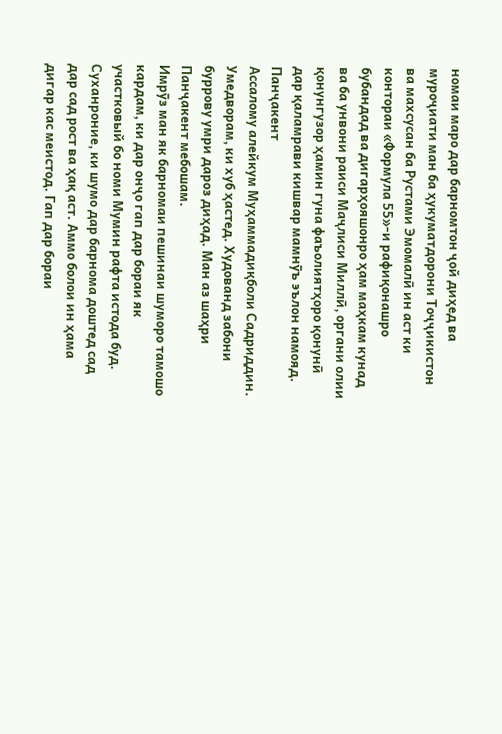номаи маро дар барномтон ҷой диҳед ва муроҷиати ман ба ҳукуматдорони Тоҷҷикистон ва махсусан ба Рустами Эмомалӣ ин аст ки контораи «Формула 55»-и рафиқонашро бубандад ва дигарҳояшонро ҳам маҳкам кунад ва ба унвони раиси Маҷлиси Миллӣ, органи олии қонунгузор ҳамин гуна фаъолиятҳоро қонунӣ дар қаламрави кишвар мамнӯъ эълон намояд.
Панҷакент
Ассалому алейкум Муҳаммадиқболи Садриддин. Умедворам, ки хуб ҳастед. Худованд забони буррову умри дароз диҳад. Ман аз шаҳри Панҷакент мебошам.
Имрӯз ман як барномаи пешинаи шуморо тамошо кардам, ки дар онҷо гап дар бораи як участковый бо номи Мумин рафта истода буд. Суханроние, ки шумо дар барнома доштед сад дар сад рост ва ҳақ аст. Аммо болои ин ҳама дигар кас меистод. Гап дар бораи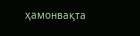ҳамонвақта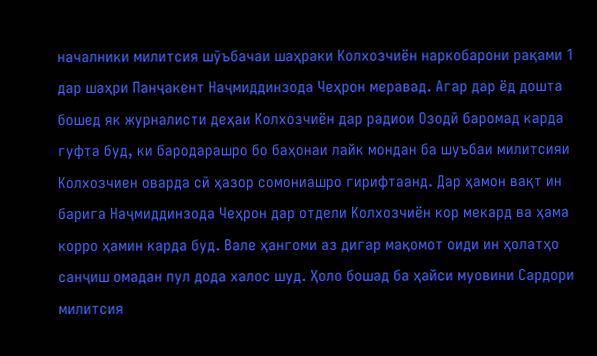началники милитсия шӯъбачаи шаҳраки Колхозчиён наркобарони рақами 1 дар шаҳри Панҷакент Наҷмиддинзода Чеҳрон меравад. Агар дар ёд дошта бошед як журналисти деҳаи Колхозчиён дар радиои Озодӣ баромад карда гуфта буд, ки бародарашро бо баҳонаи лайк мондан ба шуъбаи милитсияи Колхозчиен оварда сӣ ҳазор сомониашро гирифтаанд. Дар ҳамон вақт ин барига Наҷмиддинзода Чеҳрон дар отдели Колхозчиён кор мекард ва ҳама корро ҳамин карда буд. Вале ҳангоми аз дигар мақомот оиди ин ҳолатҳо санҷиш омадан пул дода халос шуд. Ҳоло бошад ба ҳайси муовини Сардори милитсия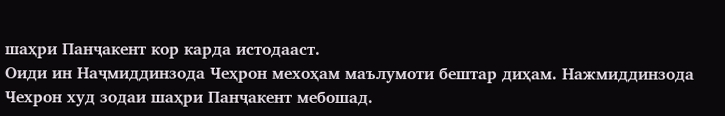шаҳри Панҷакент кор карда истодааст.
Оиди ин Наҷмиддинзода Чеҳрон мехоҳам маълумоти бештар диҳам. Нажмиддинзода Чехрон худ зодаи шаҳри Панҷакент мебошад.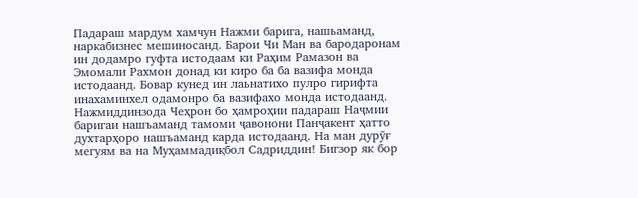Падараш мардум хамчун Нажми барига, нашьаманд, наркабизнес мешиносанд. Барои Чи Ман ва бародаронам ин додамро гуфта истодаам ки Раҳим Рамазон ва Эмомали Рахмон донад ки киро ба ба вазифа монда истодаанд. Бовар кунед ин лаьнатихо пулро гирифта инахаминхел одамонро ба вазифахо монда истодаанд. Нажмиддинзода Чеҳрон бо ҳамроҳии падараш Наҷмии баригаи нашъаманд тамоми ҷавонони Панҷакент ҳатто духтарҳоро нашъаманд карда истодаанд. На ман дурӯғ мегуям ва на Муҳаммадиқбол Садриддин! Бигзор як бор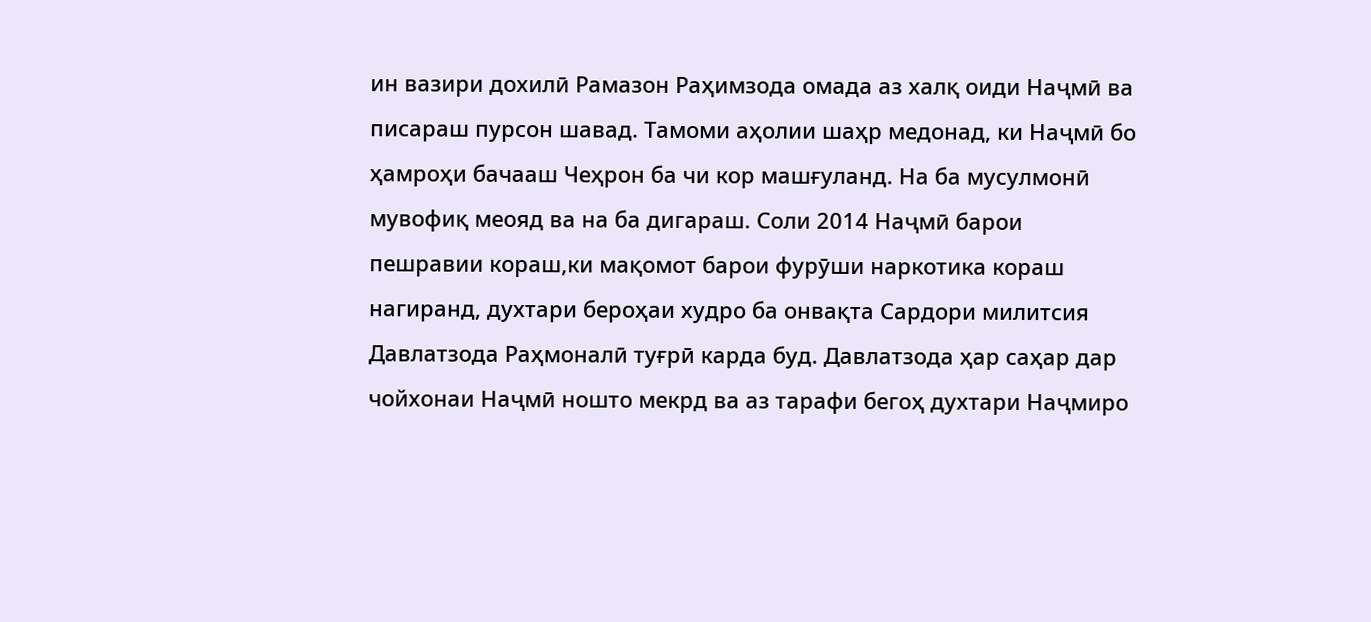ин вазири дохилӣ Рамазон Раҳимзода омада аз халқ оиди Наҷмӣ ва писараш пурсон шавад. Тамоми аҳолии шаҳр медонад, ки Наҷмӣ бо ҳамроҳи бачааш Чеҳрон ба чи кор машғуланд. На ба мусулмонӣ мувофиқ меояд ва на ба дигараш. Соли 2014 Наҷмӣ барои пешравии кораш,ки мақомот барои фурӯши наркотика кораш нагиранд, духтари бероҳаи худро ба онвақта Сардори милитсия Давлатзода Раҳмоналӣ туғрӣ карда буд. Давлатзода ҳар саҳар дар чойхонаи Наҷмӣ ношто мекрд ва аз тарафи бегоҳ духтари Наҷмиро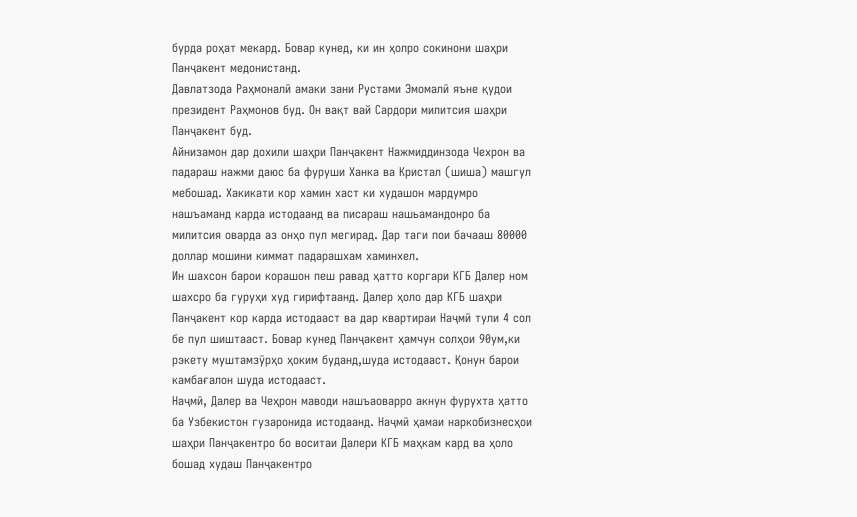бурда роҳат мекард. Бовар кунед, ки ин ҳолро сокинони шаҳри Панҷакент медонистанд.
Давлатзода Раҳмоналӣ амаки зани Рустами Эмомалӣ яъне қудои президент Раҳмонов буд. Он вақт вай Сардори милитсия шаҳри Панҷакент буд.
Айнизамон дар дохили шаҳри Панҷакент Нажмиддинзода Чехрон ва падараш нажми даюс ба фуруши Ханка ва Кристал (шиша) машгул мебошад. Хакикати кор хамин хаст ки худашон мардумро нашъаманд карда истодаанд ва писараш нашьамандонро ба милитсия оварда аз онҳо пул мегирад. Дар таги пои бачааш 80000 доллар мошини киммат падарашхам хаминхел.
Ин шахсон барои корашон пеш равад ҳатто коргари КГБ Далер ном шахсро ба гуруҳи худ гирифтаанд. Далер ҳоло дар КГБ шаҳри Панҷакент кор карда истодааст ва дар квартираи Наҷмӣ тули 4 сол бе пул шиштааст. Бовар кунед Панҷакент ҳамчун солҳои 90ум,ки рэкету муштамзӯрҳо ҳоким буданд,шуда истодааст. Қонун барои камбағалон шуда истодааст.
Наҷмӣ, Далер ва Чеҳрон маводи нашъаоварро акнун фурухта ҳатто ба Узбекистон гузаронида истодаанд. Наҷмӣ ҳамаи наркобизнесҳои шаҳри Панҷакентро бо воситаи Далери КГБ маҳкам кард ва ҳоло бошад худаш Панҷакентро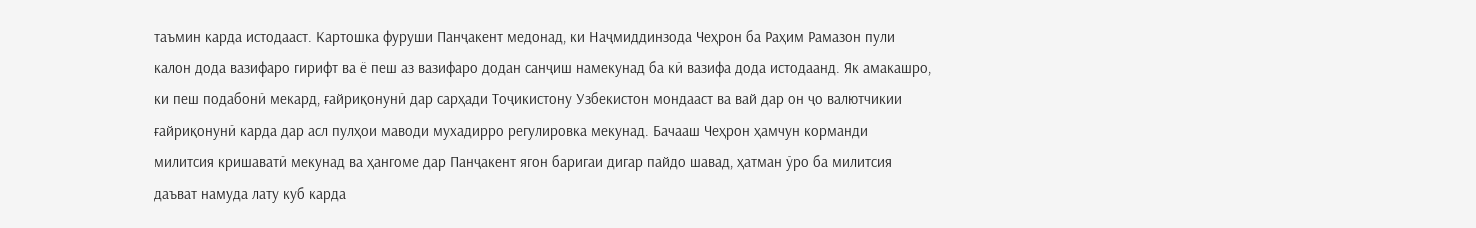таъмин карда истодааст. Картошка фуруши Панҷакент медонад, ки Наҷмиддинзода Чеҳрон ба Раҳим Рамазон пули калон дода вазифаро гирифт ва ё пеш аз вазифаро додан санҷиш намекунад ба кӣ вазифа дода истодаанд. Як амакашро, ки пеш подабонӣ мекард, ғайриқонунӣ дар сарҳади Тоҷикистону Узбекистон мондааст ва вай дар он ҷо валютчикии ғайриқонунӣ карда дар асл пулҳои маводи мухадирро регулировка мекунад. Бачааш Чеҳрон ҳамчун корманди милитсия кришаватӣ мекунад ва ҳангоме дар Панҷакент ягон баригаи дигар пайдо шавад, ҳатман ӯро ба милитсия даъват намуда лату куб карда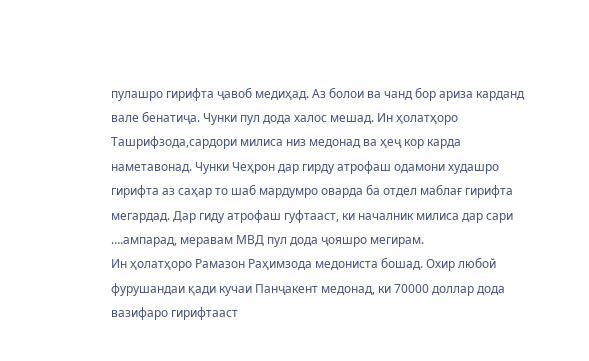пулашро гирифта ҷавоб медиҳад. Аз болои ва чанд бор ариза карданд вале бенатиҷа. Чунки пул дода халос мешад. Ин ҳолатҳоро Ташрифзода,сардори милиса низ медонад ва ҳеҷ кор карда наметавонад. Чунки Чеҳрон дар гирду атрофаш одамони худашро гирифта аз саҳар то шаб мардумро оварда ба отдел маблағ гирифта мегардад. Дар гиду атрофаш гуфтааст, ки началник милиса дар сари ….ампарад, меравам МВД пул дода ҷояшро мегирам.
Ин ҳолатҳоро Рамазон Раҳимзода медониста бошад. Охир любой фурушандаи қади кучаи Панҷакент медонад, ки 70000 доллар дода вазифаро гирифтааст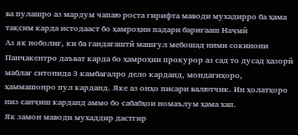ва пулашро аз мардум чапаю роста гирифта маводи мухадирро ба ҳама тақсим карда истодааст бо ҳамроҳии падари баригааш Наҷмӣ
Аз як ноболиғ, ки ба гандагаштӣ машғул мебошад ними сокинони Панҷакентро даъват карда бо ҳамроҳии прокурор аз сад то дусад ҳазорӣ маблағ ситонида 3 камбағалро дело карданд, мондагиҳоро, ҳаммашонро пул карданд. Яке аз онҳо писари валютчик. Ин ҳолатҳоро низ санҷиш карданд аммо бо сабабҳои номаълум ҳама хап.
Як замон маводи мухаддир дастгир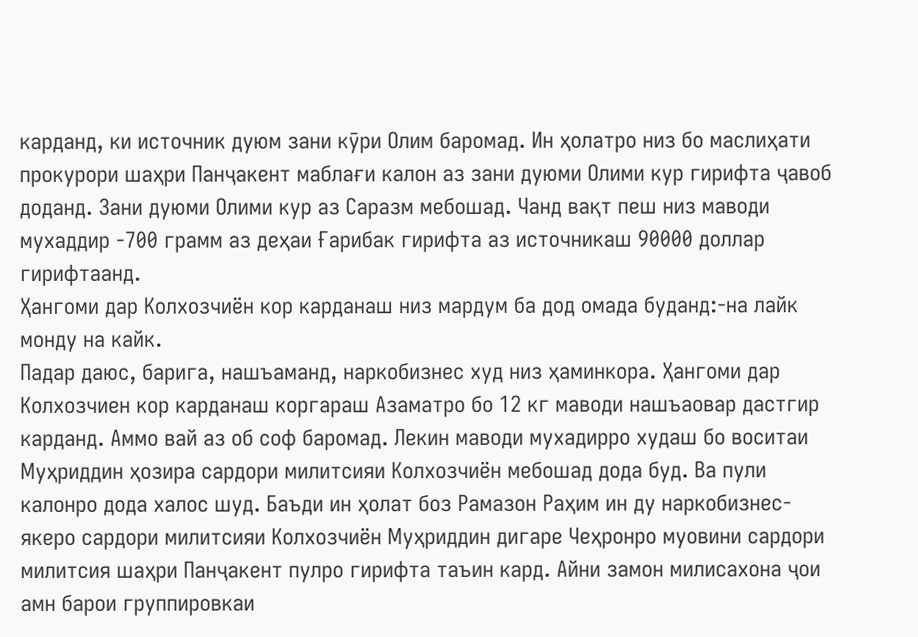карданд, ки источник дуюм зани кӯри Олим баромад. Ин ҳолатро низ бо маслиҳати прокурори шаҳри Панҷакент маблағи калон аз зани дуюми Олими кур гирифта ҷавоб доданд. Зани дуюми Олими кур аз Саразм мебошад. Чанд вақт пеш низ маводи мухаддир -700 грамм аз деҳаи Ғарибак гирифта аз источникаш 90000 доллар гирифтаанд.
Ҳангоми дар Колхозчиён кор карданаш низ мардум ба дод омада буданд:-на лайк монду на кайк.
Падар даюс, барига, нашъаманд, наркобизнес худ низ ҳаминкора. Ҳангоми дар Колхозчиен кор карданаш коргараш Азаматро бо 12 кг маводи нашъаовар дастгир карданд. Аммо вай аз об соф баромад. Лекин маводи мухадирро худаш бо воситаи Муҳриддин ҳозира сардори милитсияи Колхозчиён мебошад дода буд. Ва пули калонро дода халос шуд. Баъди ин ҳолат боз Рамазон Раҳим ин ду наркобизнес-якеро сардори милитсияи Колхозчиён Муҳриддин дигаре Чеҳронро муовини сардори милитсия шаҳри Панҷакент пулро гирифта таъин кард. Айни замон милисахона ҷои амн барои группировкаи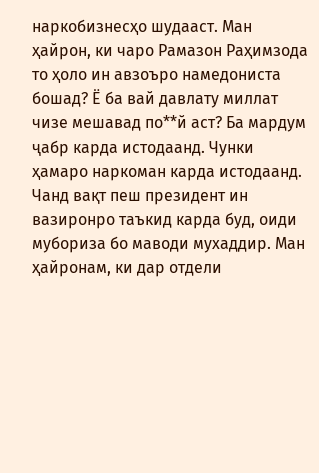наркобизнесҳо шудааст. Ман ҳайрон, ки чаро Рамазон Раҳимзода то ҳоло ин авзоъро намедониста бошад? Ё ба вай давлату миллат чизе мешавад по**й аст? Ба мардум ҷабр карда истодаанд. Чунки ҳамаро наркоман карда истодаанд.
Чанд вақт пеш президент ин вазиронро таъкид карда буд, оиди мубориза бо маводи мухаддир. Ман ҳайронам, ки дар отдели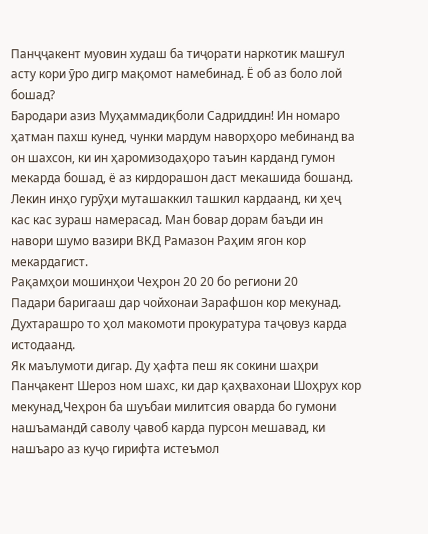Панҷҷакент муовин худаш ба тиҷорати наркотик машғул асту кори ӯро дигр мақомот намебинад. Ё об аз боло лой бошад?
Бародари азиз Муҳаммадиқболи Садриддин! Ин номаро ҳатман пахш кунед, чунки мардум наворҳоро мебинанд ва он шахсон, ки ин ҳаромизодаҳоро таъин карданд гумон мекарда бошад, ё аз кирдорашон даст мекашида бошанд. Лекин инҳо гурӯҳи муташаккил ташкил кардаанд, ки ҳеҷ кас кас зураш намерасад. Ман бовар дорам баъди ин навори шумо вазири ВКД Рамазон Раҳим ягон кор мекардагист.
Рақамҳои мошинҳои Чеҳрон 20 20 бо региони 20
Падари баригааш дар чойхонаи Зарафшон кор мекунад.
Духтарашро то ҳол макомоти прокуратура таҷовуз карда истодаанд.
Як маълумоти дигар. Ду ҳафта пеш як сокини шаҳри Панҷакент Шероз ном шахс, ки дар қаҳвахонаи Шоҳрух кор мекунад,Чеҳрон ба шуъбаи милитсия оварда бо гумони нашъамандӣ саволу ҷавоб карда пурсон мешавад, ки нашъаро аз куҷо гирифта истеъмол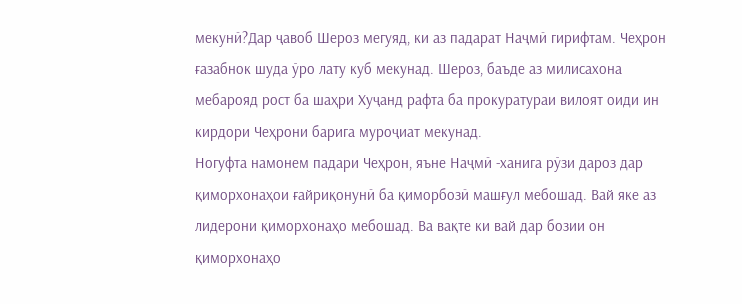мекунӣ?Дар ҷавоб Шероз мегуяд, ки аз падарат Наҷмӣ гирифтам. Чеҳрон ғазабнок шуда ӯро лату куб мекунад. Шероз, баъде аз милисахона мебарояд рост ба шаҳри Хуҷанд рафта ба прокуратураи вилоят оиди ин кирдори Чеҳрони барига муроҷиат мекунад.
Ногуфта намонем падари Чеҳрон, яъне Наҷмӣ -ханига рӯзи дароз дар қиморхонаҳои ғайриқонунӣ ба қиморбозӣ машғул мебошад. Вай яке аз лидерони қиморхонаҳо мебошад. Ва вақте ки вай дар бозии он қиморхонаҳо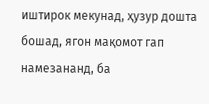иштирок мекунад, ҳузур дошта бошад, ягон мақомот гап намезананд, ба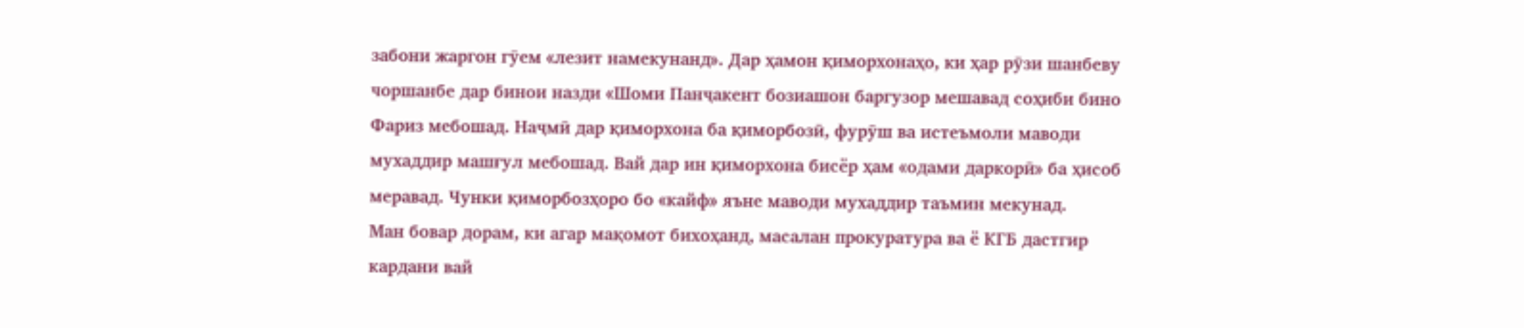забони жаргон гӯем «лезит намекунанд». Дар ҳамон қиморхонаҳо, ки ҳар рӯзи шанбеву чоршанбе дар бинои назди «Шоми Панҷакент бозиашон баргузор мешавад соҳиби бино Фариз мебошад. Наҷмӣ дар қиморхона ба қиморбозӣ, фурӯш ва истеъмоли маводи мухаддир машғул мебошад. Вай дар ин қиморхона бисёр ҳам «одами даркорӣ» ба ҳисоб меравад. Чунки қиморбозҳоро бо «кайф» яъне маводи мухаддир таъмин мекунад.
Ман бовар дорам, ки агар мақомот бихоҳанд, масалан прокуратура ва ё КГБ дастгир кардани вай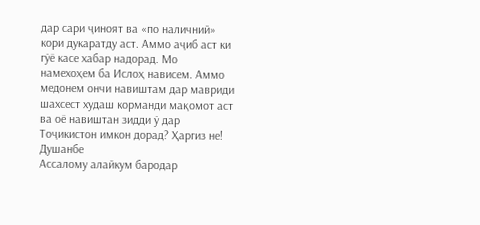дар сари ҷиноят ва «по наличний» кори дукаратду аст. Аммо аҷиб аст ки гӯё касе хабар надорад. Мо намехоҳем ба Ислоҳ нависем. Аммо медонем ончи навиштам дар мавриди шахсест худаш корманди мақомот аст ва оё навиштан зидди ӯ дар Тоҷикистон имкон дорад? Ҳаргиз не!
Душанбе
Ассалому алайкум бародар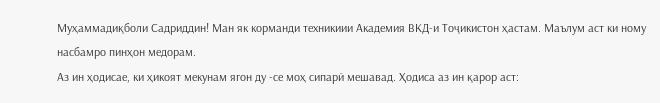Муҳаммадиқболи Садриддин! Ман як корманди техникиии Академия ВКД-и Тоҷикистон ҳастам. Маълум аст ки ному насбамро пинҳон медорам.
Аз ин ҳодисае, ки ҳикоят мекунам ягон ду -се моҳ сипарӣ мешавад. Ҳодиса аз ин қарор аст: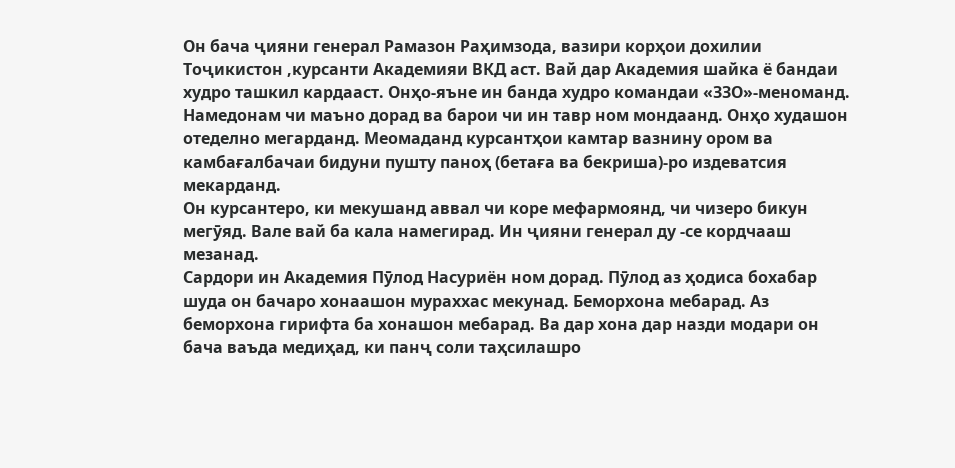Он бача ҷияни генерал Рамазон Раҳимзода, вазири корҳои дохилии Тоҷикистон ,курсанти Академияи ВКД аст. Вай дар Академия шайка ё бандаи худро ташкил кардааст. Онҳо-яъне ин банда худро командаи «ЗЗО»-меноманд. Намедонам чи маъно дорад ва барои чи ин тавр ном мондаанд. Онҳо худашон отеделно мегарданд. Меомаданд курсантҳои камтар вазнину ором ва камбағалбачаи бидуни пушту паноҳ (бетаға ва бекриша)-ро издеватсия мекарданд.
Он курсантеро, ки мекушанд аввал чи коре мефармоянд, чи чизеро бикун мегӯяд. Вале вай ба кала намегирад. Ин ҷияни генерал ду -се кордчааш мезанад.
Сардори ин Академия Пӯлод Насуриён ном дорад. Пӯлод аз ҳодиса бохабар шуда он бачаро хонаашон мураххас мекунад. Беморхона мебарад. Аз беморхона гирифта ба хонашон мебарад. Ва дар хона дар назди модари он бача ваъда медиҳад, ки панҷ соли таҳсилашро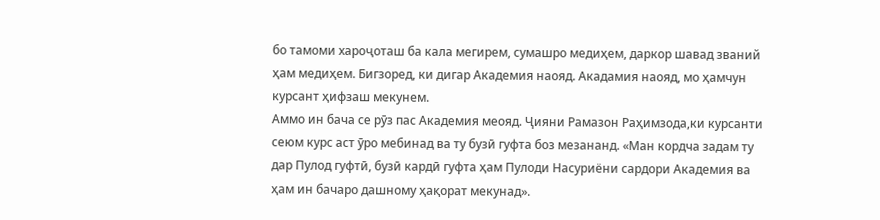бо тамоми хароҷоташ ба кала мегирем, сумашро медиҳем, даркор шавад званий ҳам медиҳем. Бигзоред, ки дигар Академия наояд. Акадамия наояд, мо ҳамчун курсант ҳифзаш мекунем.
Аммо ин бача се рӯз пас Академия меояд. Ҷияни Рамазон Раҳимзода,ки курсанти сеюм курс аст ӯро мебинад ва ту бузӣ гуфта боз мезананд. «Ман кордча задам ту дар Пулод гуфтӣ, бузӣ кардӣ гуфта ҳам Пулоди Насуриёни сардори Академия ва ҳам ин бачаро дашному ҳақорат мекунад».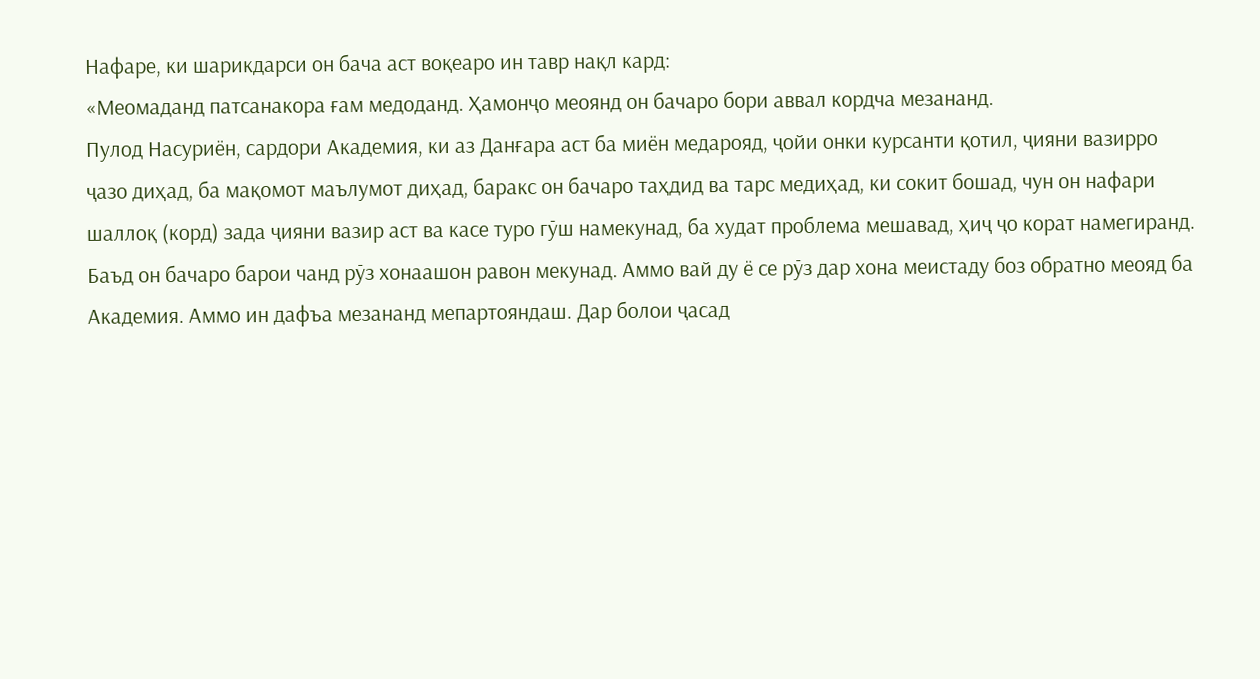Нафаре, ки шарикдарси он бача аст воқеаро ин тавр нақл кард:
«Меомаданд патсанакора ғам медоданд. Ҳамонҷо меоянд он бачаро бори аввал кордча мезананд.
Пулод Насуриён, сардори Академия, ки аз Данғара аст ба миён медарояд, ҷойи онки курсанти қотил, ҷияни вазирро ҷазо диҳад, ба мақомот маълумот диҳад, баракс он бачаро таҳдид ва тарс медиҳад, ки сокит бошад, чун он нафари шаллоқ (корд) зада ҷияни вазир аст ва касе туро гӯш намекунад, ба худат проблема мешавад, ҳиҷ ҷо корат намегиранд.
Баъд он бачаро барои чанд рӯз хонаашон равон мекунад. Аммо вай ду ё се рӯз дар хона меистаду боз обратно меояд ба Академия. Аммо ин дафъа мезананд мепартояндаш. Дар болои ҷасад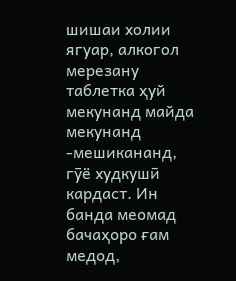шишаи холии ягуар, алкогол мерезану таблетка ҳуй мекунанд майда мекунанд -мешикананд, гӯё худкушӣ кардаст. Ин банда меомад бачаҳоро ғам медод,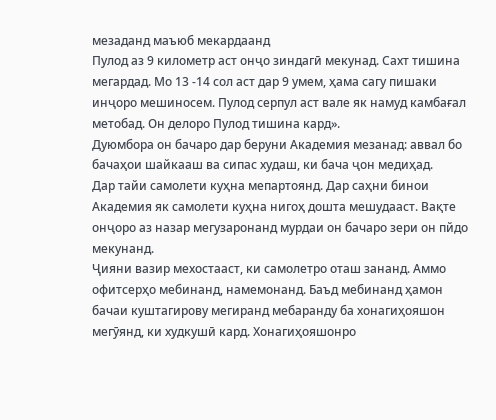мезаданд маъюб мекардаанд
Пулод аз 9 километр аст онҷо зиндагӣ мекунад. Сахт тишина мегардад. Мо 13 -14 сол аст дар 9 умем, ҳама сагу пишаки инҷоро мешиносем. Пулод серпул аст вале як намуд камбағал метобад. Он делоро Пулод тишина кард».
Дуюмбора он бачаро дар беруни Академия мезанад: аввал бо бачаҳои шайкааш ва сипас худаш, ки бача ҷон медиҳад.
Дар тайи самолети куҳна мепартоянд. Дар саҳни бинои Академия як самолети куҳна нигоҳ дошта мешудааст. Вақте онҷоро аз назар мегузаронанд мурдаи он бачаро зери он пйдо мекунанд.
Ҷияни вазир мехостааст, ки самолетро оташ зананд. Аммо офитсерҳо мебинанд, намемонанд. Баъд мебинанд ҳамон бачаи куштагирову мегиранд мебаранду ба хонагиҳояшон мегӯянд, ки худкушӣ кард. Хонагиҳояшонро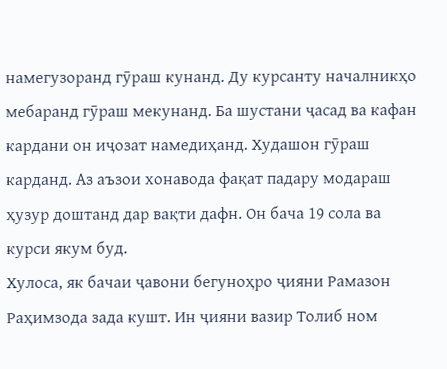намегузоранд гӯраш кунанд. Ду курсанту началникҳо мебаранд гӯраш мекунанд. Ба шустани ҷасад ва кафан кардани он иҷозат намедиҳанд. Худашон гӯраш карданд. Аз аъзои хонавода фақат падару модараш ҳузур доштанд дар вақти дафн. Он бача 19 сола ва курси якум буд.
Хулоса, як бачаи ҷавони бегуноҳро ҷияни Рамазон Раҳимзода зада кушт. Ин ҷияни вазир Толиб ном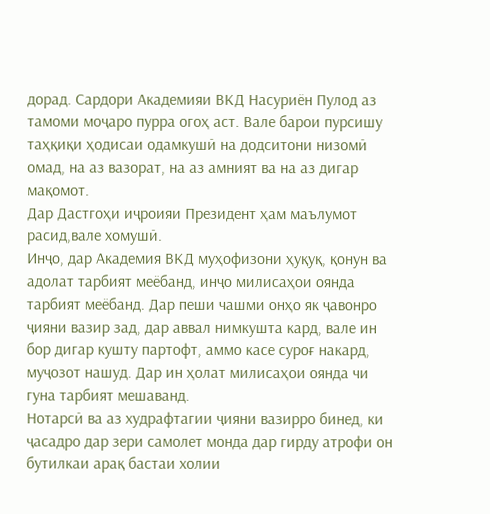дорад. Сардори Академияи ВКД Насуриён Пулод аз тамоми моҷаро пурра огоҳ аст. Вале барои пурсишу таҳқиқи ҳодисаи одамкушӣ на додситони низомӣ омад, на аз вазорат, на аз амният ва на аз дигар мақомот.
Дар Дастгоҳи иҷроияи Президент ҳам маълумот расид,вале хомушӣ.
Инҷо, дар Академия ВКД муҳофизони ҳуқуқ, қонун ва адолат тарбият меёбанд, инҷо милисаҳои оянда тарбият меёбанд. Дар пеши чашми онҳо як ҷавонро ҷияни вазир зад, дар аввал нимкушта кард, вале ин бор дигар кушту партофт, аммо касе суроғ накард, муҷозот нашуд. Дар ин ҳолат милисаҳои оянда чи гуна тарбият мешаванд.
Нотарсӣ ва аз худрафтагии ҷияни вазирро бинед, ки ҷасадро дар зери самолет монда дар гирду атрофи он бутилкаи арақ бастаи холии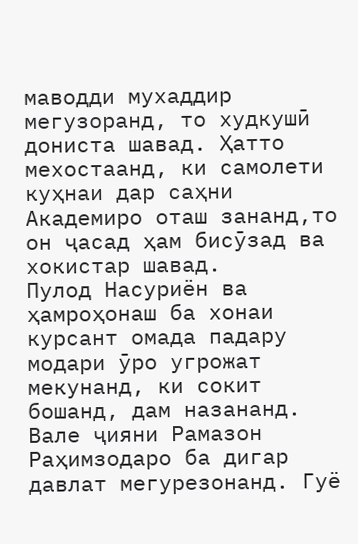маводди мухаддир мегузоранд, то худкушӣ дониста шавад. Ҳатто мехостаанд, ки самолети куҳнаи дар саҳни Академиро оташ зананд,то он ҷасад ҳам бисӯзад ва хокистар шавад.
Пулод Насуриён ва ҳамроҳонаш ба хонаи курсант омада падару модари ӯро угрожат мекунанд, ки сокит бошанд, дам назананд. Вале ҷияни Рамазон Раҳимзодаро ба дигар давлат мегурезонанд. Гуё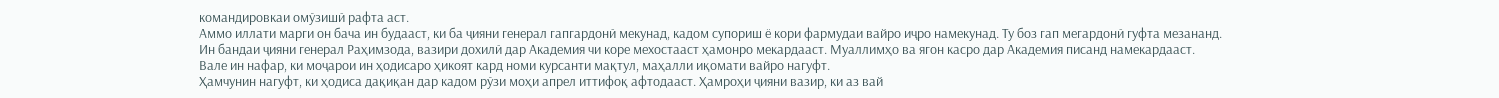командировкаи омӯзишӣ рафта аст.
Аммо иллати марги он бача ин будааст, ки ба ҷияни генерал гапгардонӣ мекунад, кадом супориш ё кори фармудаи вайро иҷро намекунад. Ту боз гап мегардонӣ гуфта мезананд.
Ин бандаи ҷияни генерал Раҳимзода, вазири дохилӣ дар Академия чи коре мехостааст ҳамонро мекардааст. Муаллимҳо ва ягон касро дар Академия писанд намекардааст.
Вале ин нафар, ки моҷарои ин ҳодисаро ҳикоят кард номи курсанти мақтул, маҳалли иқомати вайро нагуфт.
Ҳамчунин нагуфт, ки ҳодиса дақиқан дар кадом рӯзи моҳи апрел иттифоқ афтодааст. Ҳамроҳи ҷияни вазир, ки аз вай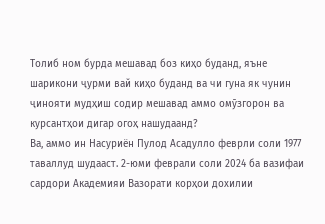Толиб ном бурда мешавад боз киҳо буданд, яъне шарикони ҷурми вай киҳо буданд ва чи гуна як чунин ҷинояти мудҳиш содир мешавад аммо омӯзгорон ва курсантҳои дигар огоҳ нашудаанд?
Ва, аммо ин Насуриён Пулод Асадулло феврли соли 1977 таваллуд шудааст. 2-юми феврали соли 2024 ба вазифаи сардори Академияи Вазорати корҳои дохилии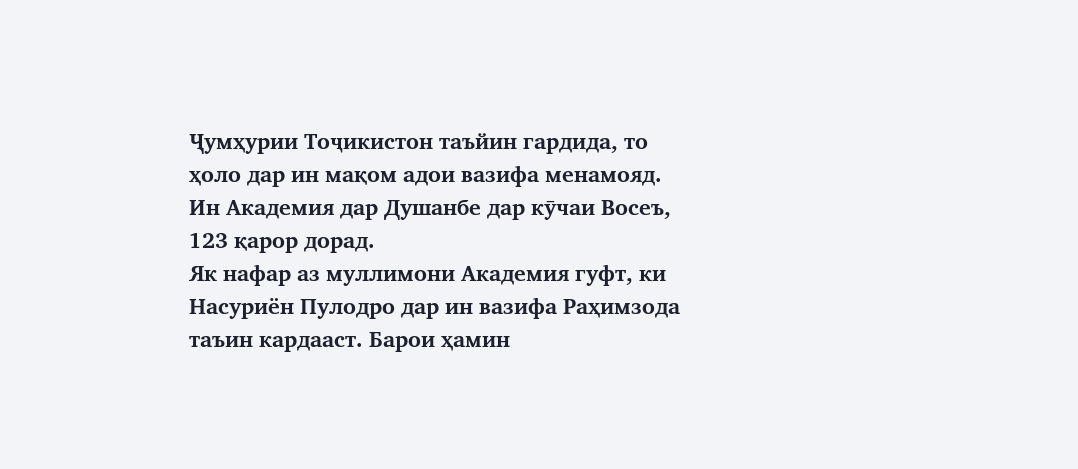Ҷумҳурии Тоҷикистон таъйин гардида, то ҳоло дар ин мақом адои вазифа менамояд. Ин Академия дар Душанбе дар кӯчаи Восеъ, 123 қарор дорад.
Як нафар аз муллимони Академия гуфт, ки Насуриён Пулодро дар ин вазифа Раҳимзода таъин кардааст. Барои ҳамин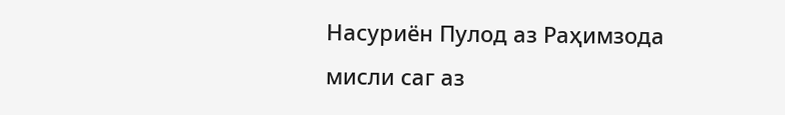Насуриён Пулод аз Раҳимзода мисли саг аз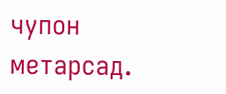чупон метарсад.